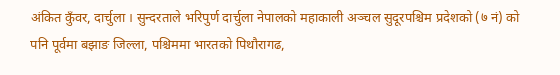अंकित कुँवर, दार्चुला । सुन्दरताले भरिपुर्ण दार्चुला नेपालको महाकाली अञ्चल सुदूरपश्चिम प्रदेशको (७ नं) को पनि पूर्वमा बझाङ जिल्ला, पश्चिममा भारतको पिथौरागढ,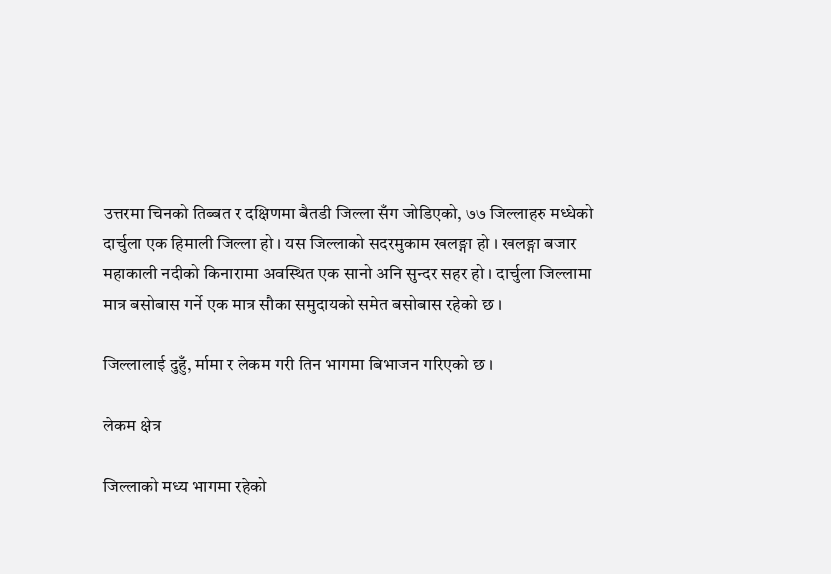उत्तरमा चिनको तिब्बत र दक्षिणमा बैतडी जिल्ला सँग जोडिएको, ७७ जिल्लाहरु मध्धेको दार्चुला एक हिमाली जिल्ला हो । यस जिल्लाको सदरमुकाम खलङ्गा हो । खलङ्गा बजार महाकाली नदीको किनारामा अवस्थित एक सानो अनि सुन्दर सहर हो । दार्चुला जिल्लामा मात्र बसोबास गर्ने एक मात्र सौका समुदायको समेत बसोबास रहेको छ ।

जिल्लालाई दुहुँ, र्मामा र लेकम गरी तिन भागमा बिभाजन गरिएको छ ।

लेकम क्षेत्र

जिल्लाको मध्य भागमा रहेको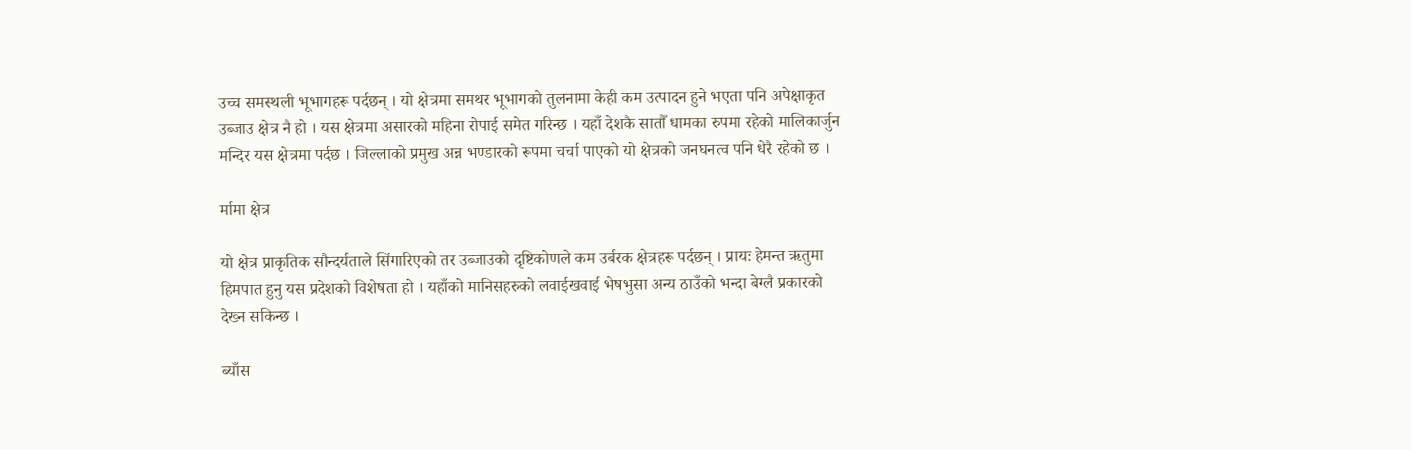उच्च समस्थली भूभागहरू पर्दछन् । यो क्षेत्रमा समथर भूभागको तुलनामा केही कम उत्पादन हुने भएता पनि अपेक्षाकृत उब्जाउ क्षेत्र नै हो । यस क्षेत्रमा असारको महिना रोपाई समेत गरिन्छ । यहाँ देशकै सातौँ धामका रुपमा रहेको मालिकार्जुन मन्दिर यस क्षेत्रमा पर्दछ । जिल्लाको प्रमुख अन्न भण्डारको रूपमा चर्चा पाएको यो क्षेत्रको जनघनत्व पनि धेरै रहेको छ ।

र्मामा क्षेत्र

यो क्षेत्र प्राकृतिक सौन्दर्यताले सिंगारिएको तर उब्जाउको दृष्टिकोणले कम उर्बरक क्षेत्रहरू पर्दछन् । प्रायः हेमन्त ऋतुमा हिमपात हुनु यस प्रदेशको विशेषता हो । यहाँको मानिसहरुको लवाईखवाई भेषभुसा अन्य ठाउँको भन्दा बेग्लै प्रकारको देख्न सकिन्छ ।

ब्याँस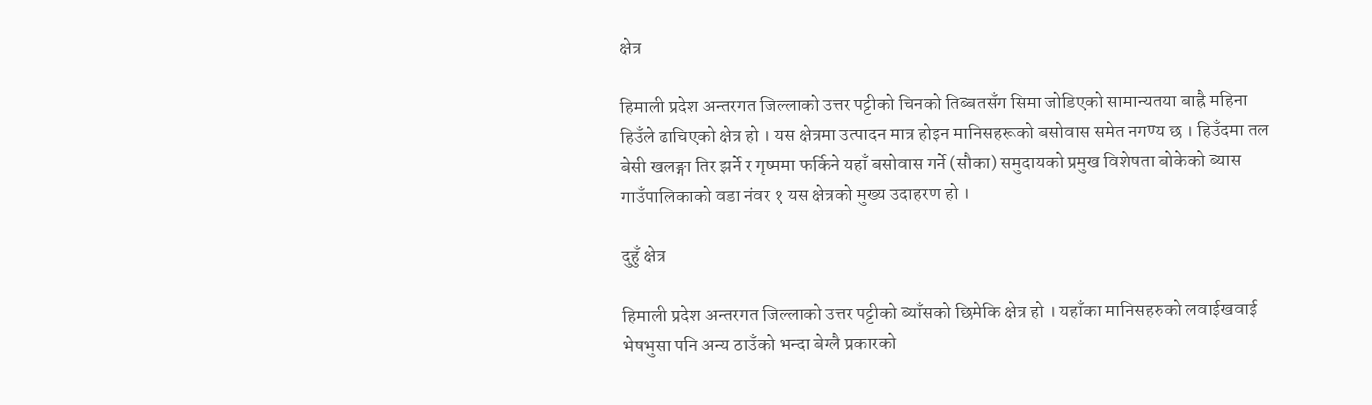क्षेत्र

हिमाली प्रदेश अन्तरगत जिल्लाको उत्तर पट्टीको चिनको तिब्बतसँग सिमा जोडिएको सामान्यतया बाह्रै महिना हिउँले ढाचिएको क्षेत्र हो । यस क्षेत्रमा उत्पादन मात्र होइन मानिसहरूको बसोवास समेत नगण्य छ । हिउँदमा तल बेसी खलङ्गा तिर झर्ने र गृष्ममा फर्किने यहाँ बसोवास गर्ने (सौका) समुदायको प्रमुख विशेषता बोकेको ब्यास गाउँपालिकाको वडा नंवर १ यस क्षेत्रको मुख्य उदाहरण हो ।

दुहुँ क्षेत्र

हिमाली प्रदेश अन्तरगत जिल्लाको उत्तर पट्टीको ब्याँसको छिमेकि क्षेत्र हो । यहाँका मानिसहरुको लवाईखवाई भेषभुसा पनि अन्य ठाउँको भन्दा बेग्लै प्रकारको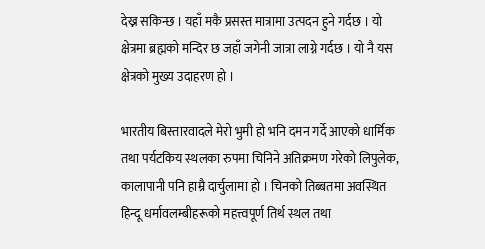देख्न सकिन्छ । यहाँ मकै प्रसस्त मात्रामा उत्पदन हुने गर्दछ । यो क्षेत्रमा ब्रह्मको मन्दिर छ जहाँ जगेनी जात्रा लाग्ने गर्दछ । यो नै यस क्षेत्रको मुख्य उदाहरण हो ।

भारतीय बिस्तारवादले मेरो भुमी हो भनि दमन गर्दे आएको धार्मिक तथा पर्यटकिय स्थलका रुपमा चिनिने अतिक्रमण गरेको लिपुलेक, कालापानी पनि हाम्रै दार्चुलामा हो । चिनको तिब्बतमा अवस्थित हिन्दू धर्मावलम्बीहरूको महत्त्वपूर्ण तिर्थ स्थल तथा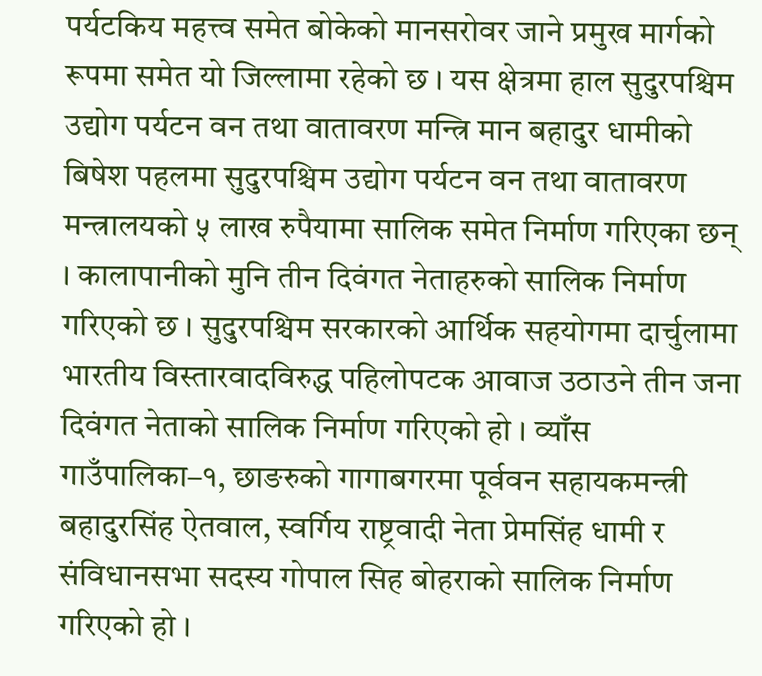पर्यटकिय महत्त्व समेत बोकेको मानसरोवर जाने प्रमुख मार्गको रूपमा समेत यो जिल्लामा रहेको छ । यस क्षेत्रमा हाल सुदुरपश्चिम उद्योग पर्यटन वन तथा वातावरण मन्त्रि मान बहादुर धामीको बिषेश पहलमा सुदुरपश्चिम उद्योग पर्यटन वन तथा वातावरण मन्त्रालयको ५ लाख रुपैयामा सालिक समेत निर्माण गरिएका छन् । कालापानीको मुनि तीन दिवंगत नेताहरुको सालिक निर्माण गरिएको छ । सुदुरपश्चिम सरकारको आर्थिक सहयोगमा दार्चुलामा भारतीय विस्तारवादविरुद्ध पहिलोपटक आवाज उठाउने तीन जना दिवंगत नेताको सालिक निर्माण गरिएको हो । व्याँस गाउँपालिका–१, छाङरुको गागाबगरमा पूर्ववन सहायकमन्त्री बहादुरसिंह ऐतवाल, स्वर्गिय राष्ट्रवादी नेता प्रेमसिंह धामी र संविधानसभा सदस्य गोपाल सिह बोहराको सालिक निर्माण गरिएको हो ।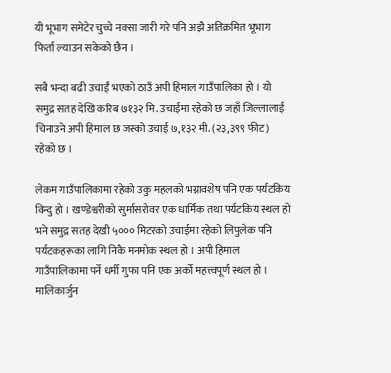यी भूभाग समेटेर चुच्चे नक्सा जारी गरे पनि अझै अतिक्रमित भूभाग फिर्ता ल्याउन सकेको छैन ।

सबै भन्दा बढी उचाईँ भएको ठाउँ अपी हिमाल गाउँपालिका हो । यो समुद्र सतह देखि करिब ७१३२ मि. उचाईमा रहेको छ जहाँ जिल्लालाई चिनाउने अपी हिमाल छ जस्को उचाई ७,१३२ मी. (२३,३९९ फीट) रहेको छ ।

लेकम गाउँपालिकामा रहेको उकु महलको भग्नावशेष पनि एक पर्यटकिय विन्दु हो । खण्डेश्वरीको सुर्मासरोवर एक धार्मिक तथा पर्यटकिय स्थल हो भने समुद्र सतह देखी ५००० मिटरको उचाईमा रहेको लिपुलेक पनि पर्यटकहरूका लागि निकै मनमोक स्थल हो । अपी हिमाल गाउँपालिकामा पर्ने धर्मी गुफा पनि एक अर्को महत्त्वपूर्ण स्थल हो । मालिकार्जुन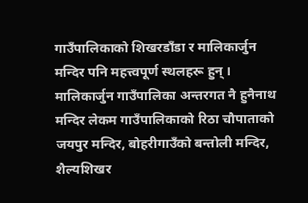गाउँपालिकाको शिखरडाँडा र मालिकार्जुन मन्दिर पनि महत्त्वपूर्ण स्थलहरू हुन् । मालिकार्जुन गाउँपालिका अन्तरगत नै हुनैनाथ मन्दिर लेकम गाउँपालिकाको रिठा चौपाताको जयपुर मन्दिर, बोहरीगाउँको बन्तोली मन्दिर, शैल्यशिखर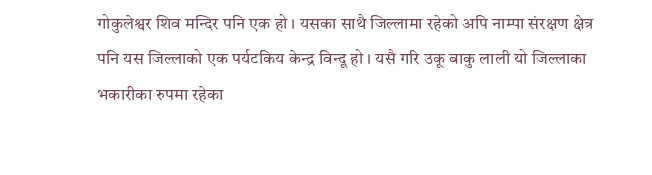गोकुलेश्वर शिव मन्दिर पनि एक हो । यसका साथै जिल्लामा रहेको अपि नाम्पा संरक्षण क्षेत्र पनि यस जिल्लाको एक पर्यटकिय केन्द्र विन्दू हो । यसै गरि उकू बाकु लाली यो जिल्लाका भकारीका रुपमा रहेका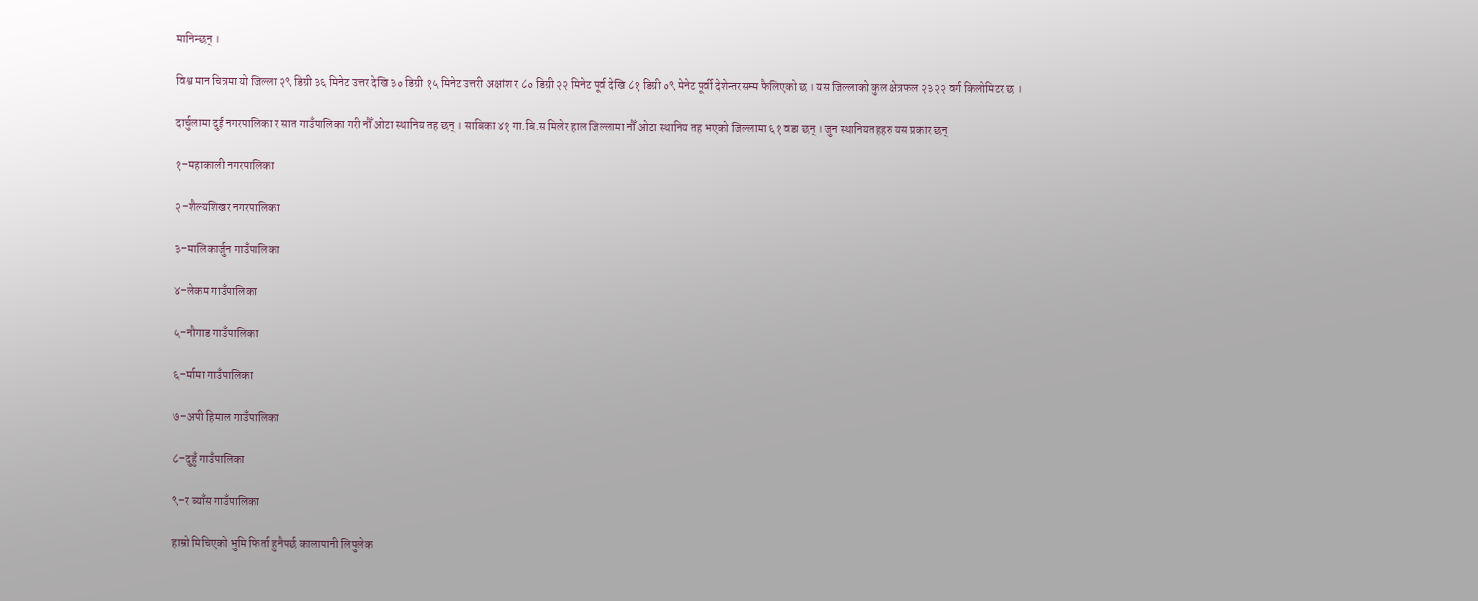मानिन्छन् ।

विश्व मान चित्रमा यो जिल्ला २९ डिग्री ३६ मिनेट उत्तर देखि ३० डिग्री १५ मिनेट उत्तरी अक्षांश र ८० डिग्री २२ मिनेट पूर्व देखि ८१ डिग्री ०९ मेनेट पूर्वी देशेन्तरसम्म फैलिएको छ । यस जिल्लाको कुल क्षेत्रफल २३२२ वर्ग किलोमिटर छ ।

दार्चुलामा दुई नगरपालिका र सात गाउँपालिका गरी नौँ ओटा स्थानिय तह छन् । साबिका ४१ गा.बि.स मिलेर हाल जिल्लामा नौँ ओटा स्थानिय तह भएको जिल्लामा ६१ वडा छन् । जुन स्थानियतहहरु यस प्रकार छन्

१–महाकाली नगरपालिका

२–शैल्यशिखर नगरपालिका

३–मालिकार्जुन गाउँपालिका

४–लेकम गाउँपालिका

५–नौगाड गाउँपालिका

६–र्मामा गाउँपालिका

७–अपी हिमाल गाउँपालिका

८–दुहुँ गाउँपालिका

९–र ब्याँस गाउँपालिका

हाम्रो मिचिएको भुमि फिर्ता हुनैपर्छ कालापानी लिपुलेक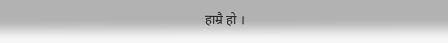हाम्रै हो ।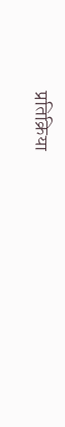प्रतिक्रिया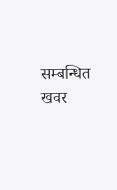सम्बन्धित खवर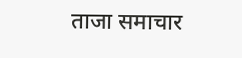ताजा समाचार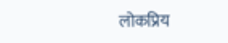लोकप्रिय